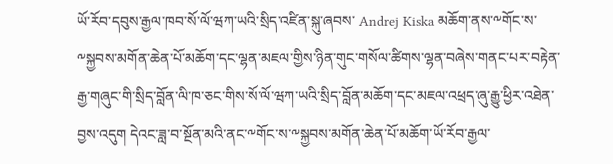ཡོ་རོབ་དབུས་རྒྱལ་ཁབ་སོ་ལོ་ཝཀ་ཡའི་སྲིད་འཛིན་སྐུ་ཞབས་ Andrej Kiska མཆོག་ནས་༸གོང་ས་༸སྐྱབས་མགོན་ཆེན་པོ་མཆོག་དང་ལྷན་མཇལ་གྱིས་ཉིན་གུང་གསོལ་ཚིགས་ལྷན་བཞེས་གནང་པར་བརྟེན་རྒྱ་གཞུང་གི་སྲིད་བློན་ལི་ཁ་ཅང་གིས་སོ་ལོ་ཝཀ་ཡའི་སྲིད་བློན་མཆོག་དང་མཇལ་འཕྲད་ཞུ་རྒྱུ་ཕྱིར་འཐེན་བྱས་འདུག དེའང་ཟླ་བ་སྔོན་མའི་ནང་༸གོང་ས་༸སྐྱབས་མགོན་ཆེན་པོ་མཆོག་ཡོ་རོབ་རྒྱལ་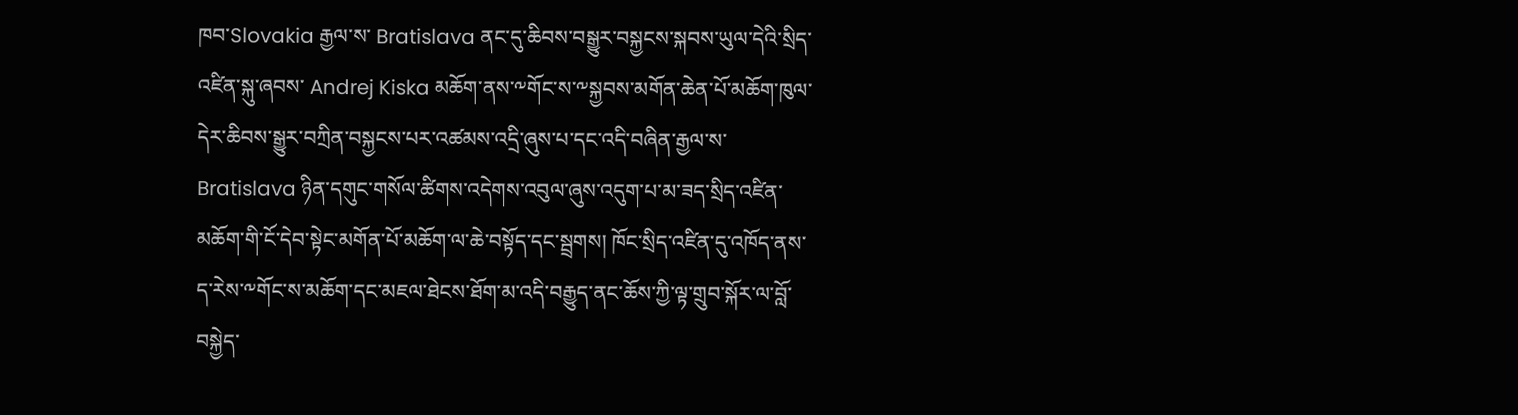ཁབ་Slovakia རྒྱལ་ས་ Bratislava ནང་དུ་ཆིབས་བསྒྱུར་བསྐྱངས་སྐབས་ཡུལ་དེའི་སྲིད་འཛིན་སྐུ་ཞབས་ Andrej Kiska མཆོག་ནས་༸གོང་ས་༸སྐྱབས་མགོན་ཆེན་པོ་མཆོག་ཁུལ་དེར་ཆིབས་སྒྱུར་བཀྲིན་བསྐྱངས་པར་འཚམས་འདྲི་ཞུས་པ་དང་འདི་བཞིན་རྒྱལ་ས་ Bratislava ཉིན་དགུང་གསོལ་ཚིགས་འདེགས་འབུལ་ཞུས་འདུག་པ་མ་ཟད་སྲིད་འཛིན་མཆོག་གི་ངོ་དེབ་སྟེང་མགོན་པོ་མཆོག་ལ་ཆེ་བསྟོད་དང་སྦྲགས། ཁོང་སྲིད་འཛིན་དུ་འཁོད་ནས་ད་རེས་༸གོང་ས་མཆོག་དང་མཇལ་ཐེངས་ཐོག་མ་འདི་བརྒྱུད་ནང་ཆོས་ཀྱི་ལྟ་གྲུབ་སྐོར་ལ་བློ་བསྐྱེད་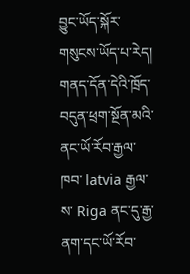བྱུང་ཡོད་སྐོར་གསུངས་ཡོད་པ་རེད། གནད་དོན་དེའི་ཁྲོད་བདུན་ཕྲག་སྔོན་མའི་ནང་ཡོ་རོབ་རྒྱལ་ཁབ་ latvia རྒྱལ་ས་ Riga ནང་དུ་རྒྱ་ནག་དང་ཡོ་རོབ་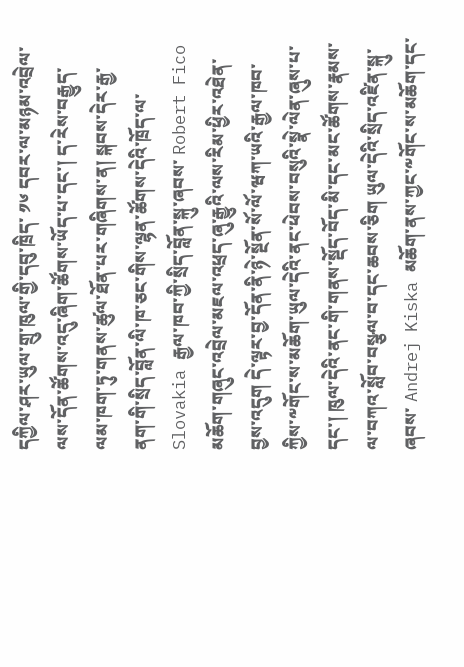དཀྱིལ་ཤར་ཡུལ་གྲུ་ཁུལ་གྱི་དབུ་ཁྲིད་ ༡༦ དབར་ལ་མཉམ་འབྲེལ་ལས་དོན་ཚོགས་འདུ་ཞིག་ཚོགས་ཡོད་པ་དང་། ད་རེས་བརྒྱུད་ལམ་ཁག་ཏུ་གནས་ཚུལ་ཐོན་པར་གཞིགས་ན། སྐབས་དེར་རྒྱ་ནག་གི་སྲིད་བློན་ལི་ཁ་ཅང་གིས་ལྷན་ཚོགས་དེའི་ཁྲོད་ལ་ Slovakia རྒྱལ་ཁབ་ཀྱི་སྲིད་བློན་སྐུ་ཞབས་ Robert Fico མཆོག་གཞུང་འབྲེལ་མཇལ་འཕྲད་ཞུ་རྒྱུའི་ལས་རིམ་ཕྱིར་འཐེན་བྱས་འདུག དེ་ལྟར་བྱ་དོན་ནི་ཉེ་སྔོན་སོ་ལོ་ཝཀ་ཡའི་རྒྱལ་ཁབ་ཀྱིས་༸གོང་ས་མཆོག་ཡུལ་དེའི་ནང་ཕེབས་བསུའི་སྣེ་ལེན་ཞུས་པ་དང་། ཁུལ་དེའི་ནང་གི་གནས་སྡོད་བོད་མི་དང་མང་ཚོགས་རྣམས་ལ་བཀའ་སློབ་བསྩལ་བ་དང་ཆབས་ཅིག ཡུལ་དེའི་སྲིད་འཛིན་སྐུ་ཞབས་ Andrej Kiska མཆོག་ནས་ཀྱང་༸གོང་ས་མཆོག་དང་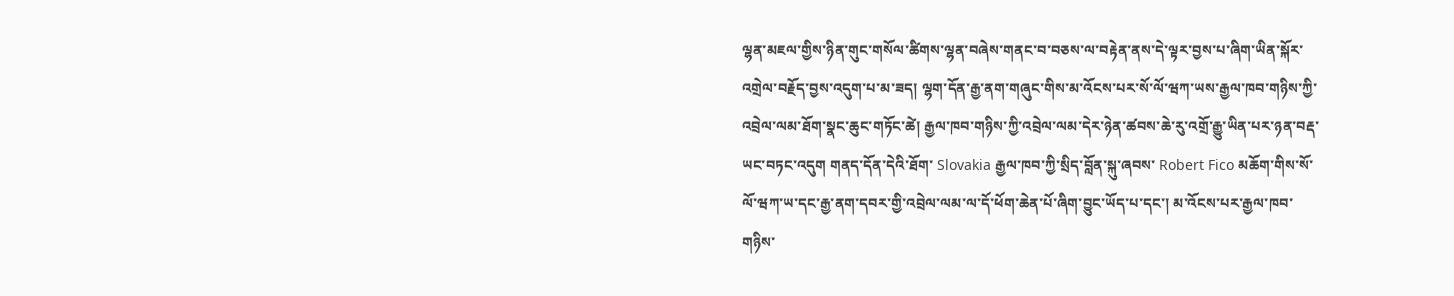ལྷན་མཇལ་གྱིས་ཉིན་གུང་གསོལ་ཚིགས་ལྷན་བཞེས་གནང་བ་བཅས་ལ་བརྟེན་ནས་དེ་ལྟར་བྱས་པ་ཞིག་ཡིན་སྐོར་འགྲེལ་བརྗོད་བྱས་འདུག་པ་མ་ཟད། ལྷག་དོན་རྒྱ་ནག་གཞུང་གིས་མ་འོངས་པར་སོ་ལོ་ཝཀ་ཡས་རྒྱལ་ཁབ་གཉིས་ཀྱི་འབྲེལ་ལམ་ཐོག་སྣང་ཆུང་གཏོང་ཚེ། རྒྱལ་ཁབ་གཉིས་ཀྱི་འབྲེལ་ལམ་དེར་ཉེན་ཚབས་ཆེ་རུ་འགྲོ་རྒྱུ་ཡིན་པར་ཉན་བརྡ་ཡང་བཏང་འདུག གནད་དོན་དེའི་ཐོག་ Slovakia རྒྱལ་ཁབ་ཀྱི་སྲིད་བློན་སྐུ་ཞབས་ Robert Fico མཆོག་གིས་སོ་ལོ་ཝཀ་ཡ་དང་རྒྱ་ནག་དབར་གྱི་འབྲེལ་ལམ་ལ་དོ་ཕོག་ཆེན་པོ་ཞིག་བྱུང་ཡོད་པ་དང་། མ་འོངས་པར་རྒྱལ་ཁབ་གཉིས་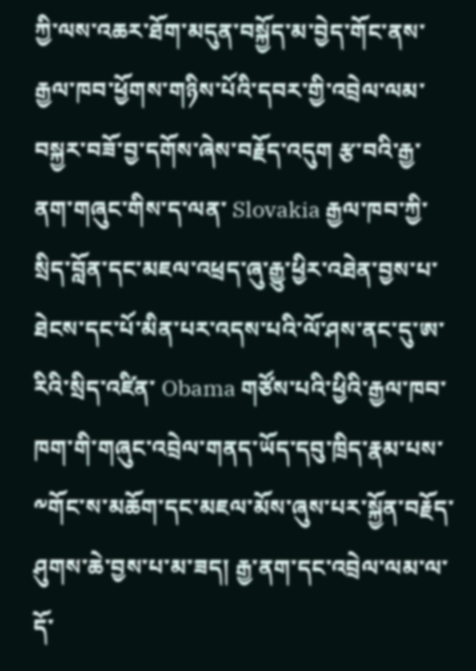ཀྱི་ལས་འཆར་ཐོག་མདུན་བསྐྱོད་མ་བྱེད་གོང་ནས་རྒྱལ་ཁབ་ཕྱོགས་གཉིས་པོའི་དབར་གྱི་འབྲེལ་ལམ་བསྐྱར་བཟོ་བྱ་དགོས་ཞེས་བརྗོད་འདུག རྩ་བའི་རྒྱ་ནག་གཞུང་གིས་ད་ལན་ Slovakia རྒྱལ་ཁབ་ཀྱི་སྲིད་བློན་དང་མཇལ་འཕྲད་ཞུ་རྒྱུ་ཕྱིར་འཐེན་བྱས་པ་ཐེངས་དང་པོ་མིན་པར་འདས་པའི་ལོ་ཤས་ནང་དུ་ཨ་རིའི་སྲིད་འཛིན་ Obama གཙོས་པའི་ཕྱིའི་རྒྱལ་ཁབ་ཁག་གི་གཞུང་འབྲེལ་གནད་ཡོད་དབུ་ཁྲིད་རྣམ་པས་༸གོང་ས་མཆོག་དང་མཇལ་མོས་ཞུས་པར་སྐྱོན་བརྗོད་ཤུགས་ཆེ་བྱས་པ་མ་ཟད། རྒྱ་ནག་དང་འབྲེལ་ལམ་ལ་དོ་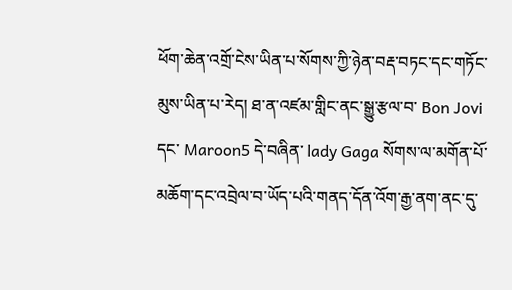ཕོག་ཆེན་འགྲོ་ངེས་ཡིན་པ་སོགས་ཀྱི་ཉེན་བརྡ་བཏང་དང་གཏོང་མུས་ཡིན་པ་རེད། ཐ་ན་འཛམ་གླིང་ནང་སྒྱུ་རྩལ་བ་ Bon Jovi དང་ Maroon5 དེ་བཞིན་ lady Gaga སོགས་ལ་མགོན་པོ་མཆོག་དང་འབྲེལ་བ་ཡོད་པའི་གནད་དོན་འོག་རྒྱ་ནག་ནང་དུ་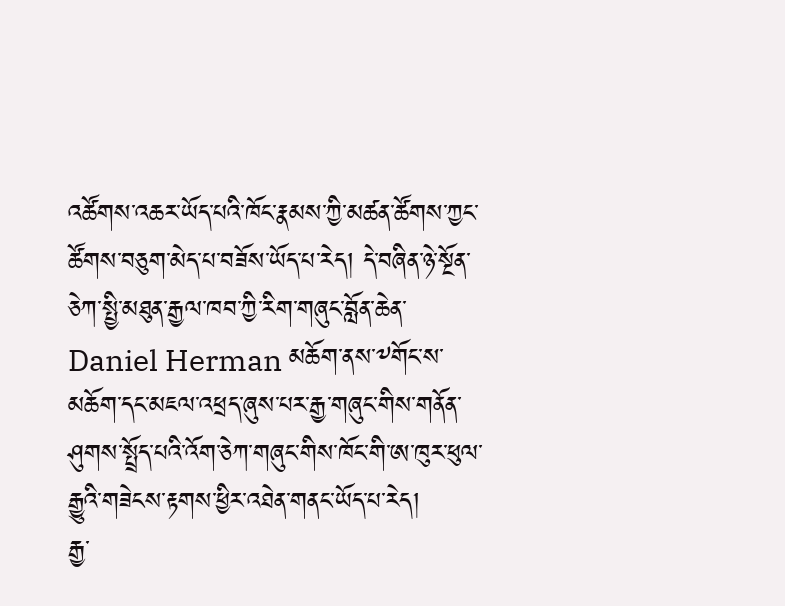འཚོགས་འཆར་ཡོད་པའི་ཁོང་རྣམས་ཀྱི་མཚན་ཚོགས་ཀྱང་ཚོགས་བཅུག་མེད་པ་བཟོས་ཡོད་པ་རེད། དེ་བཞིན་ཉེ་སྔོན་ཅེཀ་སྤྱི་མཐུན་རྒྱལ་ཁབ་ཀྱི་རིག་གཞུང་བློན་ཆེན་ Daniel Herman མཆོག་ནས་༸གོང་ས་མཆོག་དང་མཇལ་འཕྲད་ཞུས་པར་རྒྱ་གཞུང་གིས་གནོན་ཤུགས་སྤྲོད་པའི་འོག་ཅེཀ་གཞུང་གིས་ཁོང་གི་ཨ་ཁུར་ཕུལ་རྒྱུའི་གཟེངས་རྟགས་ཕྱིར་འཐེན་གནང་ཡོད་པ་རེད།
རྒྱ་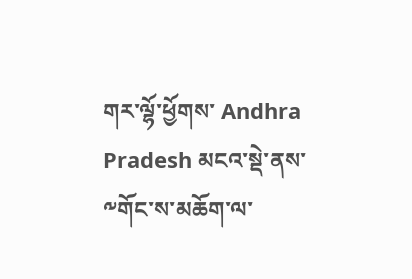གར་ལྷོ་ཕྱོགས་ Andhra Pradesh མངའ་སྡེ་ནས་༸གོང་ས་མཆོག་ལ་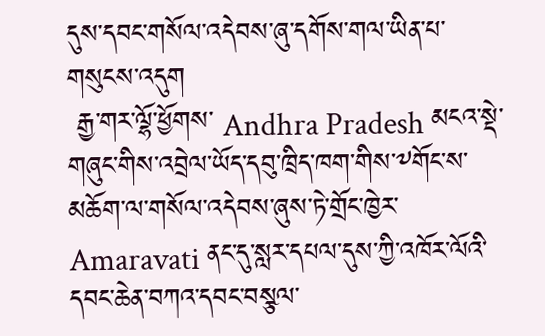དུས་དབང་གསོལ་འདེབས་ཞུ་དགོས་གལ་ཡིན་པ་གསུངས་འདུག
 རྒྱ་གར་ལྷོ་ཕྱོགས་ Andhra Pradesh མངའ་སྡེ་གཞུང་གིས་འབྲེལ་ཡོད་དབུ་ཁྲིད་ཁག་གིས་༸གོང་ས་མཆོག་ལ་གསོལ་འདེབས་ཞུས་ཏེ་གྲོང་ཁྱེར་ Amaravati ནང་དུ་སླར་དཔལ་དུས་ཀྱི་འཁོར་ལོའི་དབང་ཆེན་བཀའ་དབང་བསྩལ་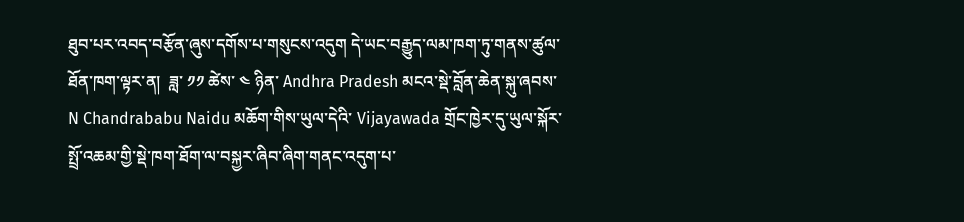ཐུབ་པར་འབད་བརྩོན་ཞུས་དགོས་པ་གསུངས་འདུག དེ་ཡང་བརྒྱུད་ལམ་ཁག་ཏུ་གནས་ཚུལ་ཐོན་ཁག་ལྟར་ན།  ཟླ་ ༡༡ ཚེས་ ༤ ཉིན་ Andhra Pradesh མངའ་སྡེ་བློན་ཆེན་སྐུ་ཞབས་ N Chandrababu Naidu མཆོག་གིས་ཡུལ་དེའི་ Vijayawada གྲོང་ཁྱེར་དུ་ཡུལ་སྐོར་སྤྲོ་འཆམ་གྱི་སྡེ་ཁག་ཐོག་ལ་བསྐྱར་ཞིབ་ཞིག་གནང་འདུག་པ་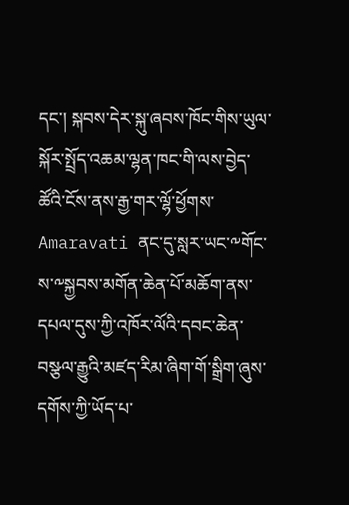དང་། སྐབས་དེར་སྐུ་ཞབས་ཁོང་གིས་ཡུལ་སྐོར་སྤྲོད་འཆམ་ལྷན་ཁང་གི་ལས་བྱེད་ཚོའི་ངོས་ནས་རྒྱ་གར་ལྷོ་ཕྱོགས་ Amaravati ནང་དུ་སླར་ཡང་༸གོང་ས་༸སྐྱབས་མགོན་ཆེན་པོ་མཆོག་ནས་དཔལ་དུས་ཀྱི་འཁོར་ལོའི་དབང་ཆེན་བསྩལ་རྒྱུའི་མཛད་རིམ་ཞིག་གོ་སྒྲིག་ཞུས་དགོས་ཀྱི་ཡོད་པ་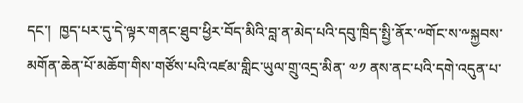དང་།  ཁྱད་པར་དུ་དེ་ལྟར་གནང་ཐུབ་ཕྱིར་བོད་མིའི་བླ་ན་མེད་པའི་དབུ་ཁྲིད་སྤྱི་ནོར་༸གོང་ས་༸སྐྱབས་མགོན་ཆེན་པོ་མཆོག་གིས་གཙོས་པའི་འཛམ་གླིང་ཡུལ་གྲུ་འདྲ་མིན་ ༧༡ ནས་ནང་པའི་དགེ་འདུན་པ་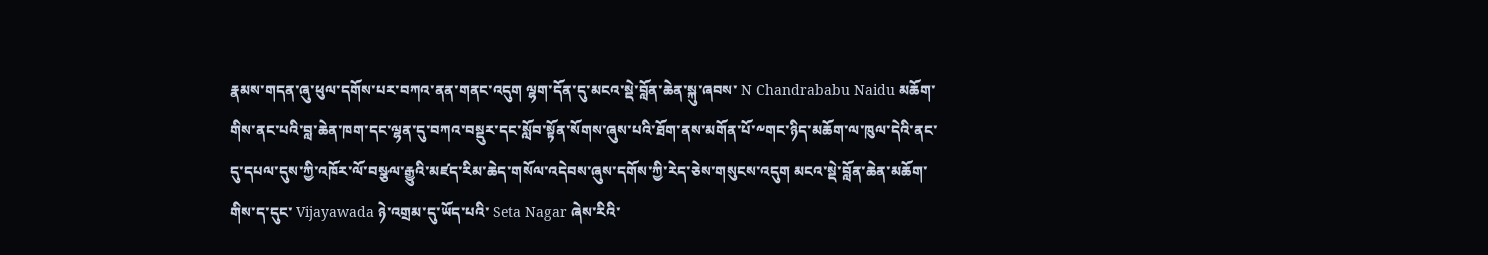རྣམས་གདན་ཞུ་ཕུལ་དགོས་པར་བཀའ་ནན་གནང་འདུག ལྷག་དོན་དུ་མངའ་སྡེ་བློན་ཆེན་སྐུ་ཞབས་ N Chandrababu Naidu མཆོག་གིས་ནང་པའི་བླ་ཆེན་ཁག་དང་ལྷན་དུ་བཀའ་བསྡུར་དང་སློབ་སྟོན་སོགས་ཞུས་པའི་ཐོག་ནས་མགོན་པོ་༸གང་ཉིད་མཆོག་ལ་ཁུལ་དེའི་ནང་དུ་དཔལ་དུས་ཀྱི་འཁོར་ལོ་བསྩལ་རྒྱུའི་མཛད་རིམ་ཆེད་གསོལ་འདེབས་ཞུས་དགོས་ཀྱི་རེད་ཅེས་གསུངས་འདུག མངའ་སྡེ་བློན་ཆེན་མཆོག་གིས་ད་དུང་ Vijayawada ཉེ་འགྲམ་དུ་ཡོད་པའི་ Seta Nagar ཞེས་རིའི་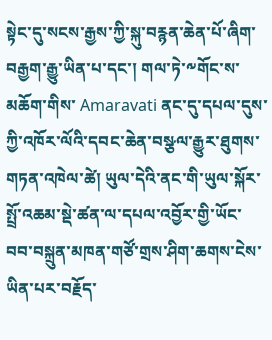སྟེང་དུ་སངས་རྒྱས་ཀྱི་སྐུ་བརྙན་ཆེན་པོ་ཞིག་བརྒྱག་རྒྱུ་ཡིན་པ་དང་། གལ་ཏེ་༸གོང་ས་མཆོག་གིས་ Amaravati ནང་དུ་དཔལ་དུས་ཀྱི་འཁོར་ལོའི་དབང་ཆེན་བསྩལ་རྒྱུར་ཐུགས་གཏན་འཁེལ་ཚེ། ཡུལ་དེའི་ནང་གི་ཡུལ་སྐོར་སྤྲོ་འཆམ་སྡེ་ཚན་ལ་དཔལ་འབྱོར་གྱི་ཡོང་བབ་བསྐྲུན་མཁན་གཙོ་གྲས་ཤིག་ཆགས་ངེས་ཡིན་པར་བརྗོད་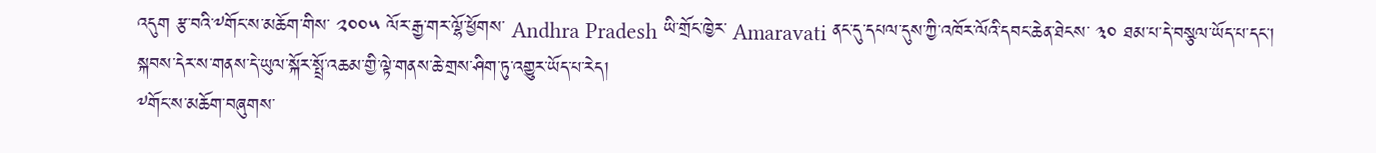འདུག རྩ་བའི་༸གོང་ས་མཆོག་གིས་ ༢༠༠༥ ལོར་རྒྱ་གར་ལྷོ་ཕྱོགས་ Andhra Pradesh ཡི་གྲོང་ཁྱེར་ Amaravati ནང་དུ་དཔལ་དུས་ཀྱི་འཁོར་ལོའི་དབང་ཆེན་ཐེངས་ ༣༠ ཐམ་པ་དེ་བསྩལ་ཡོད་པ་དང་། སྐབས་དེར་ས་གནས་དེ་ཡུལ་སྐོར་སྤྲོ་འཆམ་གྱི་ལྟེ་གནས་ཆེ་གྲས་ཤིག་ཏུ་འགྱུར་ཡོད་པ་རེད།
༸གོང་ས་མཆོག་བཞུགས་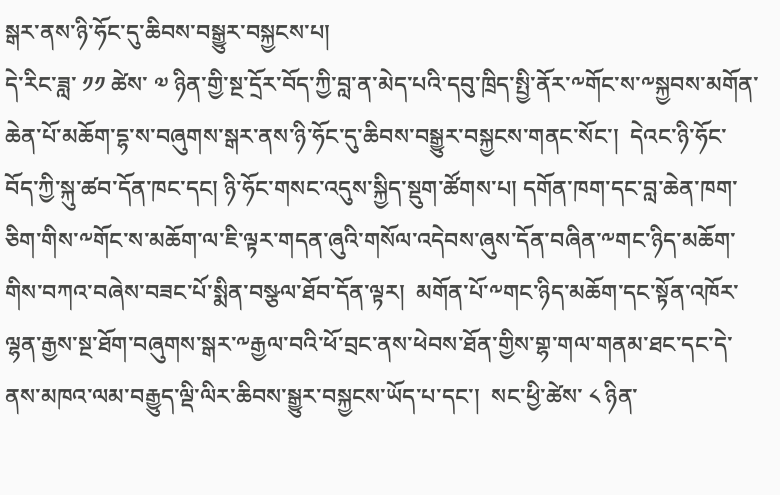སྒར་ནས་ཉི་ཧོང་དུ་ཆིབས་བསྒྱུར་བསྐྱངས་པ།
དེ་རིང་ཟླ་ ༡༡ ཚེས་ ༧ ཉིན་གྱི་སྔ་དྲོར་བོད་ཀྱི་བླ་ན་མེད་པའི་དབུ་ཁྲིད་སྤྱི་ནོར་༸གོང་ས་༸སྐྱབས་མགོན་ཆེན་པོ་མཆོག་དྷ་ས་བཞུགས་སྒར་ནས་ཉི་ཧོང་དུ་ཆིབས་བསྒྱུར་བསྐྱངས་གནང་སོང་།  དེའང་ཉི་ཧོང་བོད་ཀྱི་སྐུ་ཚབ་དོན་ཁང་དང། ཉི་ཧོང་གསང་འདུས་སྐྱིད་སྡུག་ཚོགས་པ། དགོན་ཁག་དང་བླ་ཆེན་ཁག་ཅིག་གིས་༸གོང་ས་མཆོག་ལ་ཇི་ལྟར་གདན་ཞུའི་གསོལ་འདེབས་ཞུས་དོན་བཞིན་༸གང་ཉིད་མཆོག་གིས་བཀའ་བཞེས་བཟང་པོ་སྨིན་བསྩལ་ཐོབ་དོན་ལྟར།  མགོན་པོ་༸གང་ཉིད་མཆོག་དང་སྟོན་འཁོར་ལྷན་རྒྱས་སྔ་ཐོག་བཞུགས་སྒར་༸རྒྱལ་བའི་ཕོ་བྲང་ནས་ཕེབས་ཐོན་གྱིས་གྷ་གལ་གནམ་ཐང་དང་དེ་ནས་མཁའ་ལམ་བརྒྱུད་ལྡི་ལིར་ཆིབས་སྒྱུར་བསྐྱངས་ཡོད་པ་དང་།  སང་ཕྱི་ཚེས་ ༨ ཉིན་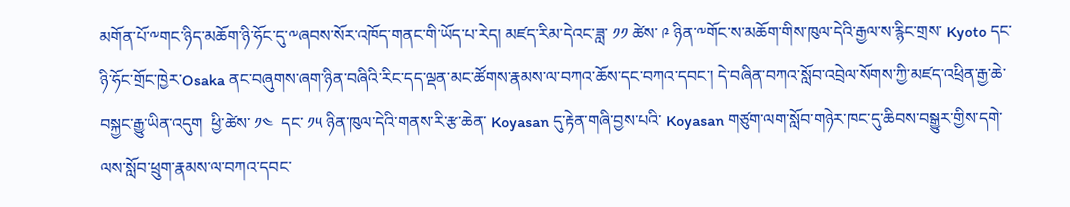མགོན་པོ་༸གང་ཉིད་མཆོག་ཉི་ཧོང་དུ་༸ཞབས་སོར་འཁོད་གནང་གི་ཡོད་པ་རེད། མཛད་རིམ་དེའང་ཟླ་ ༡༡ ཚེས་ ༩ ཉིན་༸གོང་ས་མཆོག་གིས་ཁུལ་དེའི་རྒྱལ་ས་རྙིང་གྲས་ Kyoto དང་ཉི་ཧོང་གྲོང་ཁྱེར་Osaka ནང་བཞུགས་ཞག་ཉིན་བཞིའི་རིང་དད་ལྡན་མང་ཚོགས་རྣམས་ལ་བཀའ་ཆོས་དང་བཀའ་དབང་། དེ་བཞིན་བཀའ་སློབ་འབྲེལ་སོགས་ཀྱི་མཛད་འཕྲིན་རྒྱ་ཆེ་བསྐྱང་རྒྱུ་ཡིན་འདུག  ཕྱི་ཚེས་ ༡༤  དང་ ༡༥ ཉིན་ཁུལ་དེའི་གནས་རི་རྩ་ཆེན་ Koyasan དུ་རྟེན་གཞི་བྱས་པའི་ Koyasan གཙུག་ལག་སློབ་གཉེར་ཁང་དུ་ཆིབས་བསྒྱུར་གྱིས་དགེ་ལས་སློབ་ཕྲུག་རྣམས་ལ་བཀའ་དབང་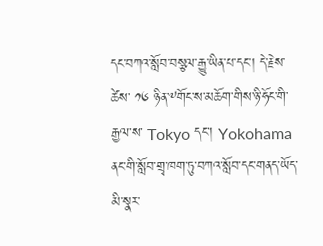དང་བཀའ་སློབ་བསྩལ་རྒྱུ་ཡིན་པ་དང་། དེ་རྗེས་ཚེས་ ༡༦ ཉིན་༸གོང་ས་མཆོག་གིས་ཉི་ཧོང་གི་རྒྱལ་ས་ Tokyo དང་། Yokohama ནང་གི་སློབ་གྲྭ་ཁག་ཏུ་བཀའ་སློབ་དང་གནད་ཡོད་མི་སྣར་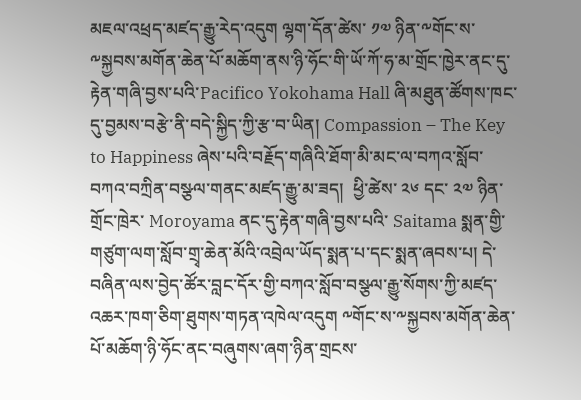མཇལ་འཕྲད་མཛད་རྒྱུ་རེད་འདུག ལྷག་དོན་ཚེས་ ༡༧ ཉིན་༸གོང་ས་༸སྐྱབས་མགོན་ཆེན་པོ་མཆོག་ནས་ཉི་ཧོང་གི་ཡོ་ཀོ་ཧ་མ་གྲོང་ཁྱེར་ནང་དུ་རྟེན་གཞི་བྱས་པའི་Pacifico Yokohama Hall ཞི་མཐུན་ཚོགས་ཁང་དུ་བྱམས་བརྩེ་ནི་བདེ་སྐྱིད་ཀྱི་རྩ་བ་ཡིན། Compassion – The Key to Happiness ཞེས་པའི་བརྗོད་གཞིའི་ཐོག་མི་མང་ལ་བཀའ་སློབ་བཀའ་བཀྲིན་བསྩལ་གནང་མཛད་རྒྱུ་མ་ཟད།  ཕྱི་ཚེས་ ༢༦ དང་ ༢༧ ཉིན་གྲོང་ཁྲེར་ Moroyama ནང་དུ་རྟེན་གཞི་བྱས་པའི་ Saitama སྨན་གྱི་གཙུག་ལག་སློབ་གྲྭ་ཆེན་མོའི་འབྲེལ་ཡོད་སྨན་པ་དང་སྨན་ཞབས་པ། དེ་བཞིན་ལས་བྱེད་ཚོར་བླང་དོར་གྱི་བཀའ་སློབ་བསྩལ་རྒྱུ་སོགས་ཀྱི་མཛད་འཆར་ཁག་ཅིག་ཐུགས་གཏན་འཁེལ་འདུག ༸གོང་ས་༸སྐྱབས་མགོན་ཆེན་པོ་མཆོག་ཉི་ཧོང་ནང་བཞུགས་ཞག་ཉིན་གྲངས་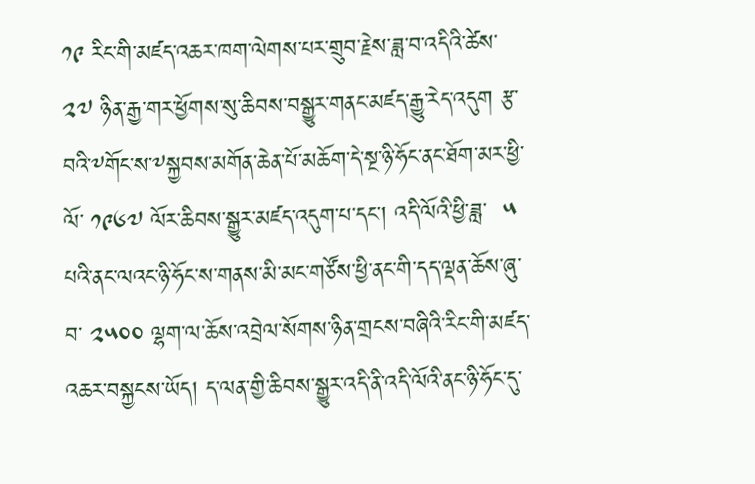༡༩ རིང་གི་མཛད་འཆར་ཁག་ལེགས་པར་གྲུབ་རྗེས་ཟླ་བ་འདིའི་ཚེས་ ༢༧ ཉིན་རྒྱ་གར་ཕྱོགས་སུ་ཆིབས་བསྒྱུར་གནང་མཛད་རྒྱུ་རེད་འདུག རྩ་བའི་༸གོང་ས་༸སྐྱབས་མགོན་ཆེན་པོ་མཆོག་དེ་སྔ་ཉི་ཧོང་ནང་ཐོག་མར་ཕྱི་ལོ་ ༡༩༦༧ ལོར་ཆིབས་སྒྱུར་མཛད་འདུག་པ་དང་། འདི་ལོའི་ཕྱི་ཟླ་  ༥ པའི་ནང་ལའང་ཉི་ཧོང་ས་གནས་མི་མང་གཙོས་ཕྱི་ནང་གི་དད་ལྡན་ཆོས་ཞུ་བ་ ༢༥༠༠ ལྷག་ལ་ཆོས་འབྲེལ་སོགས་ཉིན་གྲངས་བཞིའི་རིང་གི་མཛད་འཆར་བསྐྱངས་ཡོད། ད་ལན་གྱི་ཆིབས་སྒྱུར་འདི་ནི་འདི་ལོའི་ནང་ཉི་ཧོང་དུ་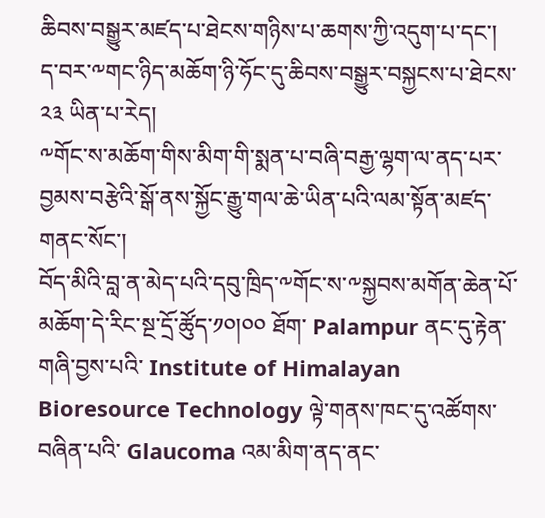ཆིབས་བསྒྱུར་མཛད་པ་ཐེངས་གཉིས་པ་ཆགས་ཀྱི་འདུག་པ་དང་། ད་བར་༸གང་ཉིད་མཆོག་ཉི་ཧོང་དུ་ཆིབས་བསྒྱུར་བསྐྱངས་པ་ཐེངས་ ༢༣ ཡིན་པ་རེད།
༸གོང་ས་མཆོག་གིས་མིག་གི་སྨན་པ་བཞི་བརྒྱ་ལྷག་ལ་ནད་པར་བྱམས་བརྩེའི་སྒོ་ནས་སྐྱོང་རྒྱུ་གལ་ཆེ་ཡིན་པའི་ལམ་སྟོན་མཛད་གནང་སོང་།
བོད་མིའི་བླ་ན་མེད་པའི་དབུ་ཁྲིད་༸གོང་ས་༸སྐྱབས་མགོན་ཆེན་པོ་མཆོག་དེ་རིང་སྔ་དྲོ་ཚོུད་༡༠།༠༠ ཐོག་ Palampur ནང་དུ་རྟེན་གཞི་བྱས་པའི་ Institute of Himalayan Bioresource Technology ལྟེ་གནས་ཁང་དུ་འཚོགས་བཞིན་པའི་ Glaucoma འམ་མིག་ནད་ནང་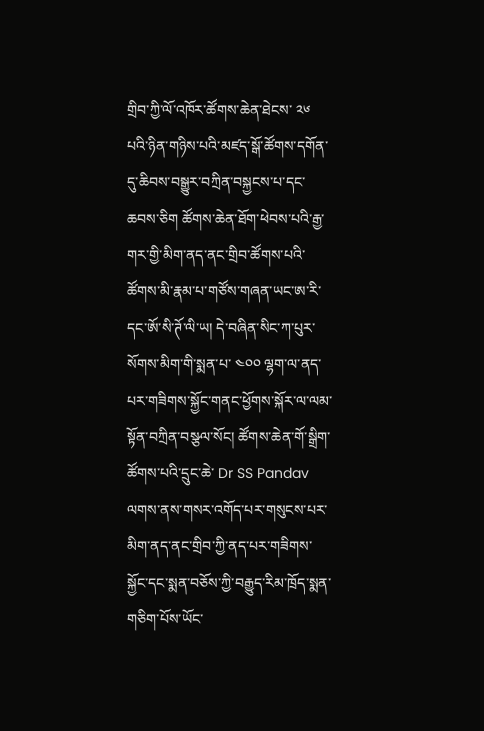གྲིབ་ཀྱི་ལོ་འཁོར་ཚོགས་ཆེན་ཐེངས་ ༢༦ པའི་ཉིན་གཉིས་པའི་མཛད་སྒོ་ཚོགས་དགོན་དུ་ཆིབས་བསྒྱུར་བཀྲིན་བསྐྱངས་པ་དང་ཆབས་ཅིག ཚོགས་ཆེན་ཐོག་ཕེབས་པའི་རྒྱ་གར་གྱི་མིག་ནད་ནང་གྲིབ་ཚོགས་པའི་ཚོགས་མི་རྣམ་པ་གཙོས་གཞན་ཡང་ཨ་རི་དང་ཨོ་སི་ཊོ་ལི་ཡ། དེ་བཞིན་སིང་ཀ་པུར་སོགས་མིག་གི་སྨན་པ་ ༤༠༠ ལྷག་ལ་ནད་པར་གཟིགས་སྐྱོང་གནང་ཕྱོགས་སྐོར་ལ་ལམ་སྟོན་བཀྲིན་བསྩལ་སོང། ཚོགས་ཆེན་གོ་སྒྲིག་ཚོགས་པའི་དྲུང་ཆེ་ Dr SS Pandav ལགས་ནས་གསར་འགོད་པར་གསུངས་པར་མིག་ནད་ནང་གྲིབ་ཀྱི་ནད་པར་གཟིགས་སྐྱོང་དང་སྨན་བཅོས་ཀྱི་བརྒྱུད་རིམ་ཁྲོད་སྨན་གཅིག་པོས་ཡོང་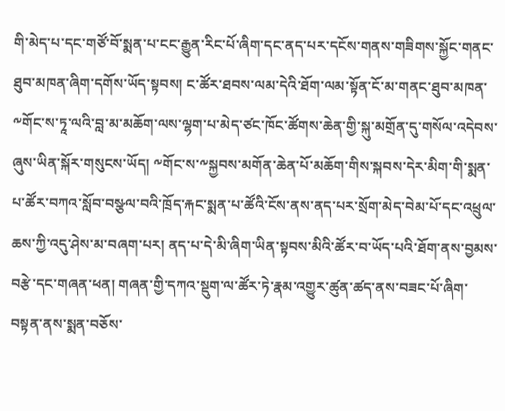གི་མེད་པ་དང་གཙོ་བོ་སྨན་པ་ངང་རྒྱུན་རིང་པོ་ཞིག་དང་ནད་པར་དངོས་གནས་གཟིགས་སྐྱོང་གནང་ཐུབ་མཁན་ཞིག་དགོས་ཡོད་སྟབས། ང་ཚོར་ཐབས་ལམ་དེའི་ཐོག་ལམ་སྟོན་ངོ་མ་གནང་ཐུབ་མཁན་༸གོང་ས་ཏཱ་ལའི་བླ་མ་མཆོག་ལས་ལྷག་པ་མེད་ཙང་ཁོང་ཚོགས་ཆེན་གྱི་སྐུ་མགྲོན་དུ་གསོལ་འདེབས་ཞུས་ཡིན་སྐོར་གསུངས་ཡོད། ༸གོང་ས་༸སྐྱབས་མགོན་ཆེན་པོ་མཆོག་གིས་སྐབས་དེར་མིག་གི་སྨན་པ་ཚོར་བཀའ་སློབ་བསྩལ་བའི་ཁྲོད་རྐང་སྨན་པ་ཚོའི་ངོས་ནས་ནད་པར་སྲོག་མེད་བེམ་པོ་དང་འཕྲུལ་ཆས་ཀྱི་འདུ་ཤེས་མ་བཞག་པར། ནད་པ་དེ་མི་ཞིག་ཡིན་སྟབས་མིའི་ཚོར་བ་ཡོད་པའི་ཐོག་ནས་བྱམས་བརྩེ་དང་གཞན་ཕན། གཞན་གྱི་དཀའ་སྡུག་ལ་ཚོར་ཏེ་རྣམ་འགྱུར་ཚུན་ཚད་ནས་བཟང་པོ་ཞིག་བསྟན་ནས་སྨན་བཅོས་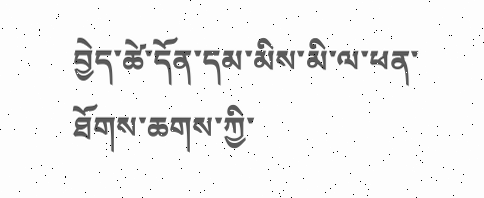བྱེད་ཚེ་དོན་དམ་མིས་མི་ལ་ཕན་ཐོགས་ཆགས་ཀྱི་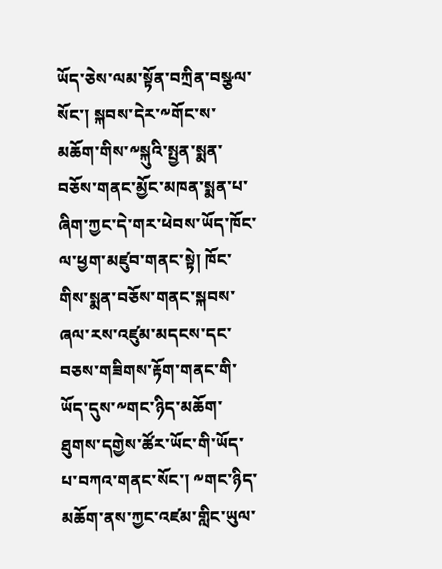ཡོད་ཅེས་ལམ་སྟོན་བཀྲིན་བསྩལ་སོང་། སྐབས་དེར་༸གོང་ས་མཆོག་གིས་༸སྐུའི་སྤྱན་སྨན་བཅོས་གནང་མྱོང་མཁན་སྨན་པ་ཞིག་ཀྱང་དེ་གར་ཕེབས་ཡོད་ཁོང་ལ་ཕྱག་མཛུབ་གནང་སྟེ། ཁོང་གིས་སྨན་བཅོས་གནང་སྐབས་ཞལ་རས་འཛུམ་མདངས་དང་བཅས་གཟིགས་རྟོག་གནང་གི་ཡོད་དུས་༸གང་ཉིད་མཆོག་ཐུགས་དགྱེས་ཚོར་ཡོང་གི་ཡོད་པ་བཀའ་གནང་སོང་། ༸གང་ཉིད་མཆོག་ནས་ཀྱང་འཛམ་གླིང་ཡུལ་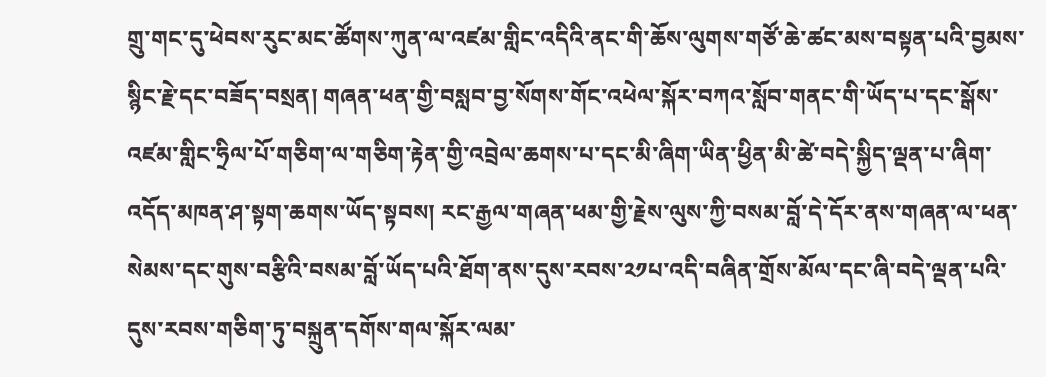གྲུ་གང་དུ་ཕེབས་རུང་མང་ཚོགས་ཀུན་ལ་འཛམ་གླིང་འདིའི་ནང་གི་ཆོས་ལུགས་གཙོ་ཆེ་ཚང་མས་བསྟན་པའི་བྱམས་སྙིང་རྗེ་དང་བཟོད་བསྲན། གཞན་ཕན་གྱི་བསླབ་བྱ་སོགས་གོང་འཕེལ་སྐོར་བཀའ་སློབ་གནང་གི་ཡོད་པ་དང་སྒོས་འཛམ་གླིང་ཧྲིལ་པོ་གཅིག་ལ་གཅིག་རྟེན་གྱི་འབྲེལ་ཆགས་པ་དང་མི་ཞིག་ཡིན་ཕྱིན་མི་ཚེ་བདེ་སྐྱིད་ལྡན་པ་ཞིག་འདོད་མཁན་ཤ་སྟག་ཆགས་ཡོད་སྟབས། རང་རྒྱལ་གཞན་ཕམ་གྱི་རྗེས་ལུས་ཀྱི་བསམ་བློ་དེ་དོར་ནས་གཞན་ལ་ཕན་སེམས་དང་གུས་བརྩིའི་བསམ་བློ་ཡོད་པའི་ཐོག་ནས་དུས་རབས་༢༡པ་འདི་བཞིན་གྲོས་མོལ་དང་ཞི་བདེ་ལྡན་པའི་དུས་རབས་གཅིག་ཏུ་བསྐྲུན་དགོས་གལ་སྐོར་ལམ་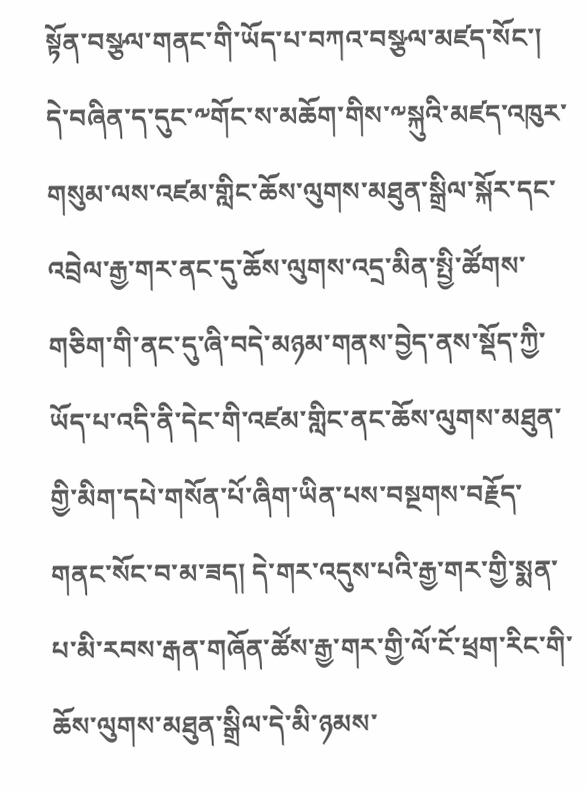སྟོན་བསྩལ་གནང་གི་ཡོད་པ་བཀའ་བསྩལ་མཛད་སོང་། དེ་བཞིན་ད་དུང་༸གོང་ས་མཆོག་གིས་༸སྐུའི་མཛད་འཁུར་གསུམ་ལས་འཛམ་གླིང་ཆོས་ལུགས་མཐུན་སྒྲིལ་སྐོར་དང་འབྲེལ་རྒྱ་གར་ནང་དུ་ཆོས་ལུགས་འདྲ་མིན་སྤྱི་ཚོགས་གཅིག་གི་ནང་དུ་ཞི་བདེ་མཉམ་གནས་བྱེད་ནས་སྡོད་ཀྱི་ཡོད་པ་འདི་ནི་དེང་གི་འཛམ་གླིང་ནང་ཆོས་ལུགས་མཐུན་གྱི་མིག་དཔེ་གསོན་པོ་ཞིག་ཡིན་པས་བསྔགས་བརྗོད་གནང་སོང་བ་མ་ཟད། དེ་གར་འདུས་པའི་རྒྱ་གར་གྱི་སྨན་པ་མི་རབས་རྒན་གཞོན་ཚོས་རྒྱ་གར་གྱི་ལོ་ངོ་ཕྲག་རིང་གི་ཆོས་ལུགས་མཐུན་སྒྲིལ་དེ་མི་ཉམས་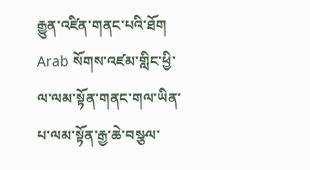རྒྱུན་འཛིན་གནང་པའི་ཐོག Arab སོགས་འཛམ་གླིང་ཕྱི་ལ་ལམ་སྟོན་གནང་གལ་ཡིན་པ་ལམ་སྟོན་རྒྱ་ཆེ་བསྩལ་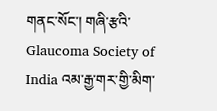གནང་སོང་། གཞི་རྩའི་ Glaucoma Society of India འམ་རྒྱ་གར་གྱི་མིག་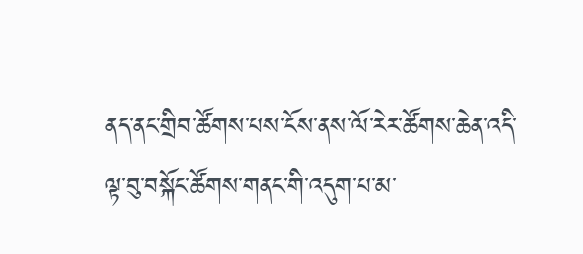ནད་ནང་གྲིབ་ཚོགས་པས་ངོས་ནས་ལོ་རེར་ཚོགས་ཆེན་འདི་ལྟ་བུ་བསྐོང་ཚོགས་གནང་གི་འདུག་པ་མ་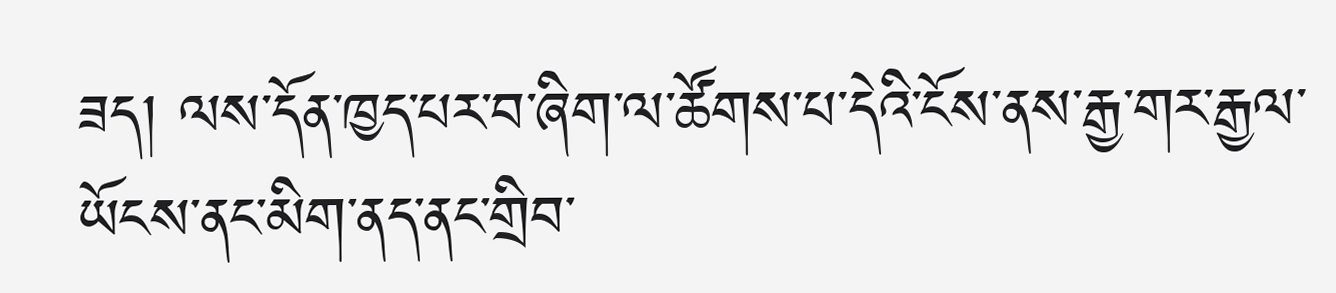ཟད། ལས་དོན་ཁྱད་པར་བ་ཞིག་ལ་ཚོགས་པ་དེའི་ངོས་ནས་རྒྱ་གར་རྒྱལ་ཡོངས་ནང་མིག་ནད་ནང་གྲིབ་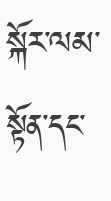སྐོར་ལམ་སྟོན་དང་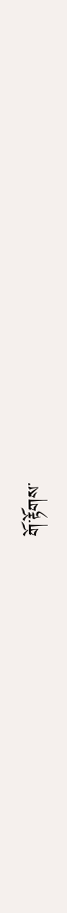གོ་རྟོགས་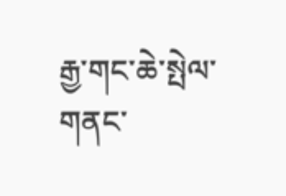རྒྱ་གང་ཆེ་སྤེལ་གནང་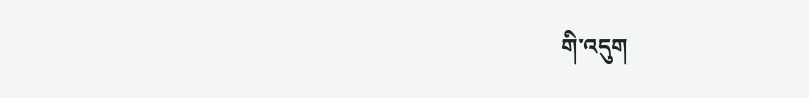གི་འདུག